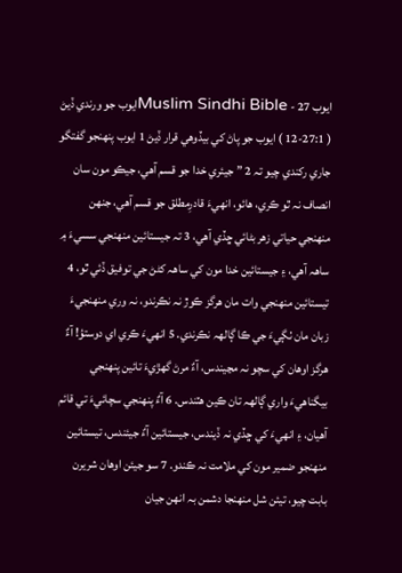ايوب 27 - Muslim Sindhi Bibleايوب جو ورندي ڏيڻ ( 27:1-12 ) ايوب جو پاڻ کي بيڏوهي قرار ڏيڻ 1 ايوب پنهنجو گفتگو جاري رکندي چيو تہ 2 ”جيئري خدا جو قسم آهي، جيڪو مون سان انصاف نہ ٿو ڪري، هائو، انهيءَ قادرِمطلق جو قسم آهي، جنهن منهنجي حياتي زهر بڻائي ڇڏي آهي، 3 تہ جيستائين منهنجي سسيءَ ۾ ساهہ آهي، ۽ جيستائين خدا مون کي ساهہ کڻڻ جي توفيق ڏئي ٿو، 4 تيستائين منهنجي وات مان هرگز ڪوڙ نہ نڪرندو، نہ وري منهنجيءَ زبان مان ٺڳيءَ جي ڪا ڳالهہ نڪرندي. 5 انهيءَ ڪري اي دوستؤ! آءٌ هرگز اوهان کي سچو نہ مڃيندس، آءٌ مرڻ گھڙيءَ تائين پنهنجي بيگناهيءَ واري ڳالهہ تان ڪين هٽندس. 6 آءٌ پنهنجي سچائيءَ تي قائم آهيان، ۽ انهيءَ کي ڇڏي نہ ڏيندس، جيستائين آءٌ جيئندس، تيستائين منهنجو ضمير مون کي ملامت نہ ڪندو. 7 سو جيئن اوهان شريرن بابت چيو، تيئن شل منهنجا دشمن بہ انهن جيان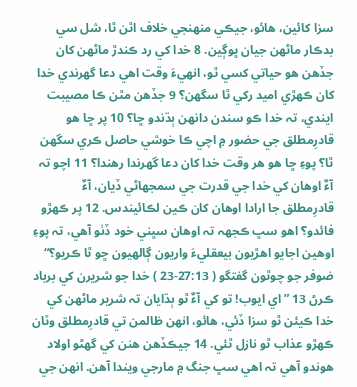سزا کائين، هائو، جيڪي منهنجي خلاف اٿن ٿا، شل سي بدڪار ماڻهن جيان ڀوڳين. 8 خدا کي رد ڪندڙ ماڻهن کان جڏهن هو حياتي کسي ٿو، انهيءَ وقت اهي دعا گھرندي خدا کان ڪهڙي اميد رکي ٿا سگھن؟ 9 جڏهن مٿن ڪا مصيبت ايندي، تہ خدا ڪو سندن دانهن ٻڌندو ڇا؟ 10 پر ڇا هو قادرِمطلق جي حضور ۾ اچي ڪا خوشي حاصل ڪري سگھن ٿا؟ پوءِ ڇا هو هر وقت خدا کان دعا گھرندا رهندا؟ 11 اچو تہ آءٌ اوهان کي خدا جي قدرت جي سمجھاڻي ڏيان، آءٌ قادرِمطلق جا ارادا اوهان کان ڪين لڪائيندس. 12 پر ڪهڙو فائدو؟ اهو سڀ ڪجھہ تہ اوهان سڀني خود ڏٺو آهي، تہ پوءِ اوهين اجايو اهڙيون بيعقليءَ واريون ڳالهيون ڇو ٿا ڪريو؟“ ضوفر جو چوٿون گفتگو ( 27:13-23 ) خدا جو شريرن کي برباد ڪرڻ 13 ”اي ايوب! تو کي آءٌ ٿو ٻڌايان تہ شرير ماڻهن کي خدا ڪيئن ٿو سزا ڏئي، هائو، انهن ظالمن تي قادرِمطلق وٽان ڪهڙو عذاب ٿو نازل ٿئي. 14 جيڪڏهن هنن کي گھڻو اولاد هوندو آهي تہ اهي سڀ جنگ ۾ مارجي ويندا آهن. انهن جي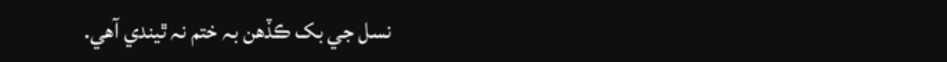نسل جي بک ڪڏهن بہ ختم نہ ٿيندي آهي.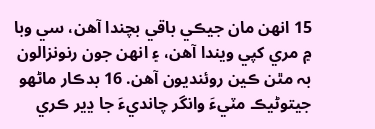15 انهن مان جيڪي باقي بچندا آهن، سي وبا ۾ مري کپي ويندا آهن، ۽ انهن جون رنونزالون بہ مٿن ڪين روئنديون آهن. 16 بدڪار ماڻهو جيتوڻيڪ مٽيءَ وانگر چانديءَ جا ڍير ڪري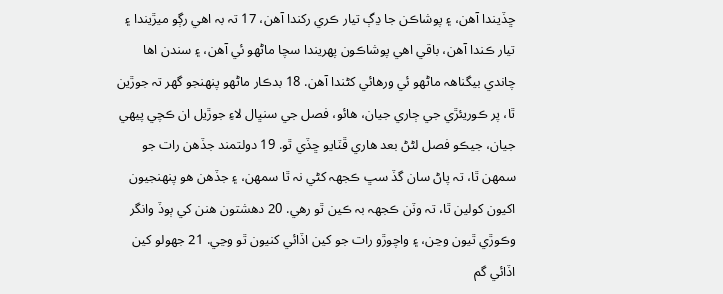ڇڏيندا آهن، ۽ پوشاڪن جا ڍڳ تيار ڪري رکندا آهن، 17 تہ بہ اهي رڳو ميڙيندا ۽ تيار ڪندا آهن، باقي اهي پوشاڪون پهريندا سچا ماڻهو ئي آهن، ۽ سندن اها چاندي بيگناهہ ماڻهو ئي ورهائي کڻندا آهن. 18 بدڪار ماڻهو پنهنجو گھر تہ جوڙين ٿا، پر ڪوريئڙي جي ڄاري جيان، هائو، فصل جي سنڀال لاءِ جوڙيل ان ڪچي پيهي جيان، جيڪو فصل لڻڻ بعد هاري ڦٽايو ڇڏي ٿو. 19 دولتمند جڏهن رات جو سمهن ٿا، تہ پاڻ سان گڏ سڀ ڪجھہ کڻي نہ ٿا سمهن، ۽ جڏهن هو پنهنجيون اکيون کولين ٿا، تہ وٽن ڪجھہ بہ ڪين ٿو رهي. 20 دهشتون هنن کي ٻوڏ وانگر وڪوڙي ٿيون وڃن، ۽ واچوڙو رات جو کين اڏائي کنيون ٿو وڃي. 21 جھولو کين اڏائي گم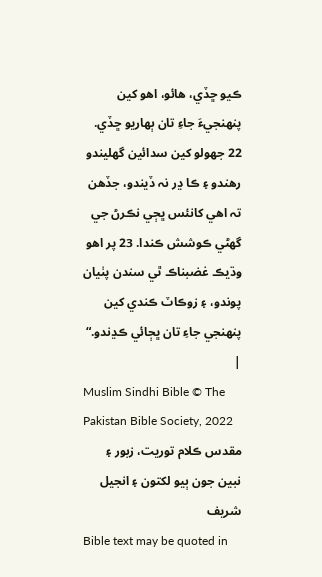ڪيو ڇڏي، هائو، اهو کين پنهنجيءَ جاءِ تان ٻهاريو ڇڏي. 22 جھولو کين سدائين گھليندو رهندو ۽ ڪا ڍر نہ ڏيندو، جڏهن تہ اهي کانئس ڀڄي نڪرڻ جي گھڻي ڪوشش ڪندا. 23 پر اهو وڌيڪ غضبناڪ ٿي سندن پٺيان پوندو، ۽ زوڪاٽ ڪندي کين پنهنجي جاءِ تان ڀڄائي ڪڍندو.“ |
Muslim Sindhi Bible © The Pakistan Bible Society, 2022
مقدس ڪلام توريت، زبور ۽ نبين جون ٻيو لکتون ۽ انجيل شريف
Bible text may be quoted in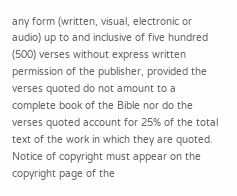any form (written, visual, electronic or audio) up to and inclusive of five hundred (500) verses without express written permission of the publisher, provided the verses quoted do not amount to a complete book of the Bible nor do the verses quoted account for 25% of the total text of the work in which they are quoted. Notice of copyright must appear on the copyright page of the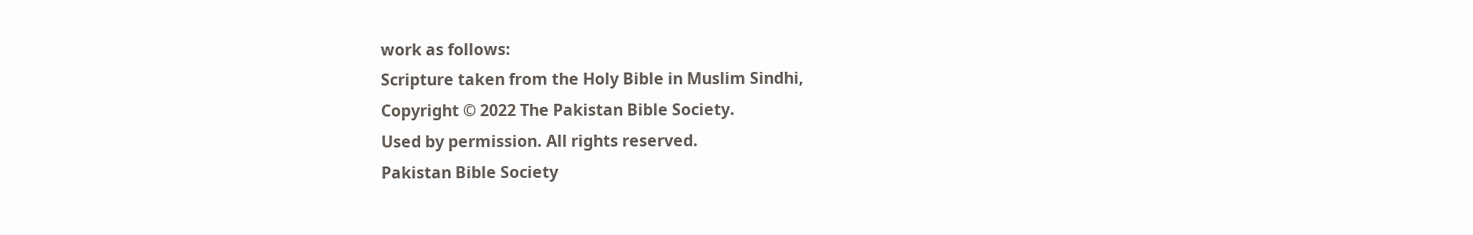work as follows:
Scripture taken from the Holy Bible in Muslim Sindhi,
Copyright © 2022 The Pakistan Bible Society.
Used by permission. All rights reserved.
Pakistan Bible Society